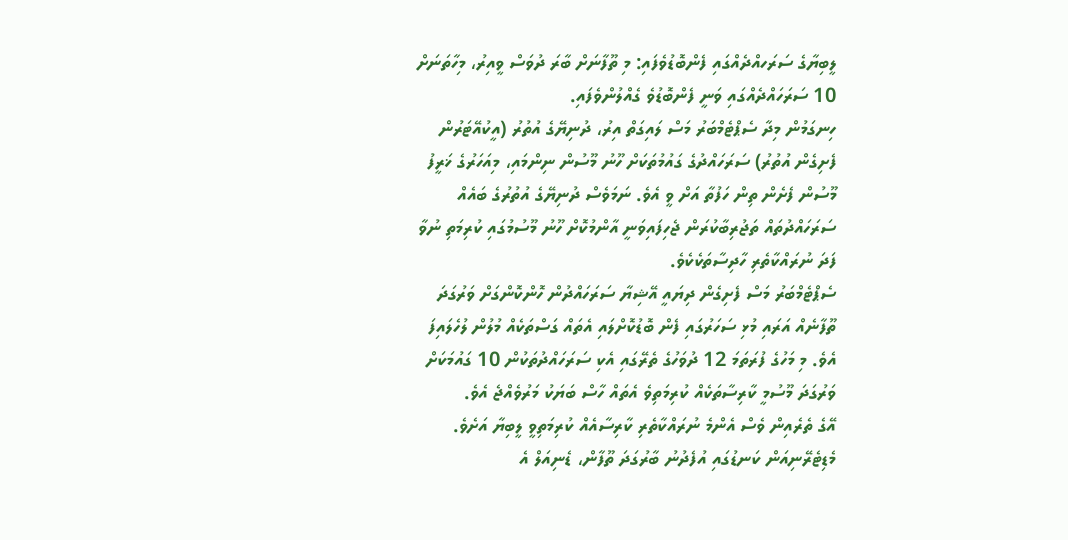ލީބިޔާގެ ސަރަހއްދެއްގައި ފެންބޮޑުވެފައި: މި ތޫފާނަށް ބާރަ ދުވަސް ވީއިރު، މިހާތަނަށް 10 ސަރަހައްދެއްގައި ވަނީ ފެންބޮޑުވެ ގެއްލުންވެފައި.
ހިނގަމުން މިދާ ސެޕްޓެމްބަރު މަސް ލައިގަތް އިރު، ދުނިޔޭގެ އުތުރު (އީކުއޭޓަރުން ފެށިގެން އުތުރު) ސަރަހައްދުގެ ގައުމުތަކަށް ހޫނު މޫސުން ނިންމައި، މިއަހަރުގެ ޚަރީފު މޫސުން ފެށެން ތިން ހަފުތާ އަށް ވީ އެވެ. ނަމަވެސް ދުނިޔޭގެ އުތުރުގެ ބައެއް ސަރަހައްދުތައް ތަޖުރިބާކުރަން ޖެހިފައިވަނީ އާންމުކޮށް ހޫނު މޫސުމުގައި ކުރިމަތި ނުވާ ފަދަ ނުރައްކާތެރި ހާދިސާތަކެކެވެ.
ސެޕްޓެމްބަރު މަސް ފެށިގެން ދިޔައީ އޭޝިޔާ ސަރަހައްދުން ހޮންކޮންގަށް ވަރުގަދަ ތޫފާނެއް އަރައި މުޅި ސަހަރުގައި ފެން ބޮޑުކޮށްލައި އެތައް ގަސްތަކެއް މުލުން ލުހެލައިފަ އެވެ. މި މަހުގެ ފުރަތަމަ 12 ދުވަހުގެ ތެރޭގައި އެކި ސަރަހައްދުތަކުން 10 ގައުމަކަށް ވަރުގަދަ މޫސުމީ ކާރިސާތަކެއް ކުރިމަތިވެ އެތައް ހާސް ބަޔަކު މަރުވެއްޖެ އެވެ.
އޭގެ ތެރެއިން ވެސް އެންމެ ނުރައްކާތެރި ކާރިސާއެއް ކުރިމަތިވީ ލީބިޔާ އަށެވެ. މެޑިޓެރޭނިއަން ކަނޑުގައި އުފެދުނު ބާރުގަދަ ތޫފާން، ޑެނިއަލް އެ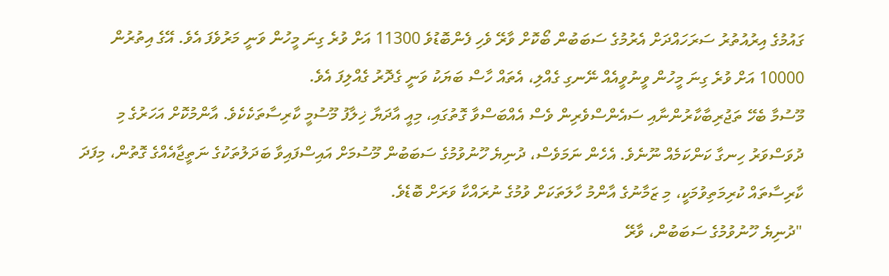ގައުމުގެ އިރުއުތުރު ސަރަހައްދަށް އެރުމުގެ ސަބަބުން ބޯކޮށް ވާރޭ ވެހި ފެންބޮޑުވެ 11300 އަށް ވުރެ ގިނަ މީހުން ވަނީ މަރުވެފަ އެވެ. އޭގެ އިތުރުން 10000 އަށް ވުރެ ގިނަ މީހުން ވީނުވީއެއް ނޭނގި ގެއްލި، އެތައް ހާސް ބަޔަކު ވަނީ ގެދޮރު ގެއްލިފަ އެވެ.
މޫސުމާ ބެހޭ ތަޖުރިބާކާރުންނާއި ސައެންސްވެރިން ވެސް އެއްބަސްވާ ގޮތުގައި، މިއީ އާދަޔާ ޚިލާފު މޫސުމީ ކާރިސާތަކެކެވެ. އާންމުކޮށް އަހަރުގެ މި ދުވަސްވަރު ހިނގާ ކަންކަމެއް ނޫނެވެ. އެހެން ނަމަވެސް، ދުނިޔެ ހޫނުވުމުގެ ސަބަބުން މޫސުމަށް އައިސްފައިވާ ބަދަލުތަކުގެ ނަތީޖާއެއްގެ ގޮތުން، މިފަދަ ކާރިސާތައް ކުރިމަތިވުމަކީ، މި ޒަމާނުގެ އާންމު ހާލަތަކަށް ވުމުގެ ނުރައްކާ ވަރަށް ބޮޑެވެ.
"ދުނިޔެ ހޫނުވުމުގެ ސަބަބުން، ވާރޭ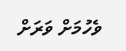ވެހުމަށް ވަރަށް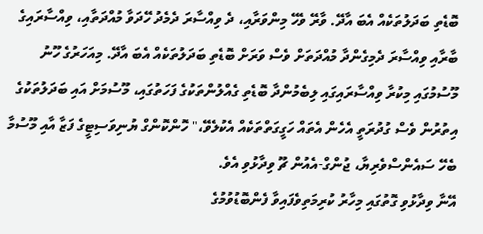ބޮޑެތި ބަދަލުތަކެއް އެބަ އާދޭ. ވާރޭ ވެހޭ މިންވަރާއި، ދެ ވިއްސާރަ ދެމެދު ހޭދަވާ މުއްދަތާއި، ވިއްސާރައިގެ ބާރާއި ވިއްސާރަ ދެމިގެންދާ މުއްދަތަށް ވެސް ވަރަށް ބޮޑެތި ބަދަލުތަކެއް އެބަ އާދޭ. މިއަހަރުގެ ހޫނު މޫސުމުގައި މިކުރާ ވިއްސާރައިގައި ލިބެމުންދާ ބޮޑެތި ގެއްލުންތަކުގެ ފަހަތުގައި، މޫސުމަށް އައި ބަދަލުތަކުގެ އިތުރުން ވެސް ގުދުރަތީ އެހެން އެތައް ހަގީގަތްތަކެއް އެކުލެވޭ،" ހޮންކޮންގް ޔުނިވަސިޓީގެ ފަޒާ އާއި މޫސުމާ ބެހޭ ސައެންސްވެރިޔާ، ޖުންގް-އެއުން ޗޫ ވިދާޅުވި އެވެ.
އޭނާ ވިދާޅުވި ގޮތުގައި މިހާރު ކުރިމަތިވެފައިވާ ފެންބޮޑުވުމުގެ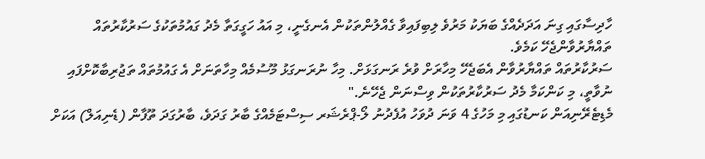ހާދިސާގައި ގިނަ އަދަދެއްގެ ބަޔަކު މަރުވެ ލިބިފައިވާ ގެއްލުންތަކުން އެނގެނީ، މި އައު ހަގީގަތާ މެދު ގައުމުތަކުގެ ސަރުކާރުތައް ތައްޔާރުވާންޖެހޭ ކަމެވެ.
ސަރުކާރުތައް ތައްޔާރުވާން އެބަޖެހޭ މިހާރަށް ވުރެ ރަނގަޅަށް. މިހާ ނުރަނގަޅު މޫސުމެއް މިހާތަނަށް އެ ގައުމުތައް ތަޖުރިބާކޮށްފައި ނުވާތީ، މި ކަންކަމާ މެދު ސަރުކާރުތަކުން ވިސްނަން ޖެހޭނެ."
މެޑިޓެރޭނިއަން ކަނޑުގައި މި މަހުގެ 4 ވަނަ ދުވަހު އުފެދުނު ލޯ-ޕްރެޝަރ ސިސްޓަމެއްގެ ބާރު ގަދަވެ، ބާރުގަދަ ތޫފާން (ޑެނިއަލް) އަކަށް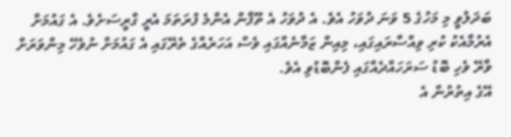ބަދަލުވީ މި މަހުގެ 5 ވަނަ ދުވަހު އެވެ. އެ ދުވަހު އެ ތޫފާން އެންމެ ފުރަތަމަ އެރީ ގްރީސަށެވެ. އެ ގައުމަށް އެރުމާއެކު ކުރި ވިއްސާރައިގައި، މިއިން ޒަމާނެއްގައި ވެސް އަހަރެއްގެ ތެރޭގައި އެ ގައުމަށް ނުވެހޭ މިންވަރަށް ވާރޭ ވެހި ބޮޑު ސަރަހައްދެއްގައި ފެންބޮޑުވި އެވެ.
އޭގެ އިތުރުން އެ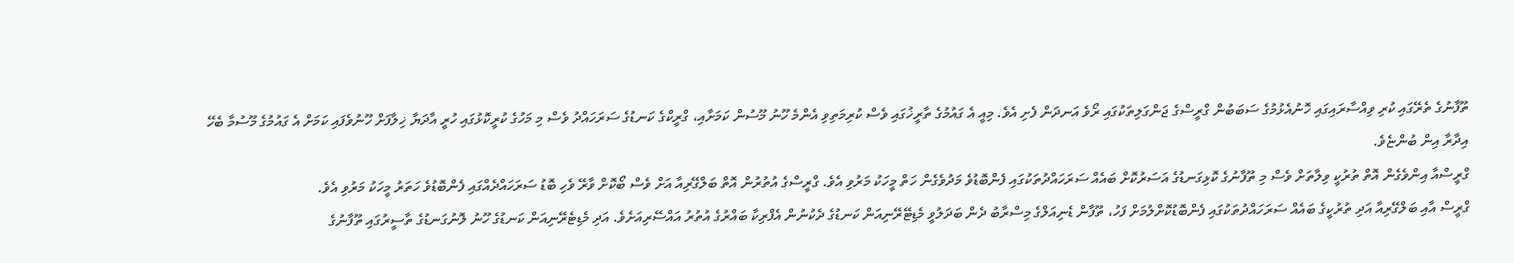ތޫފާނުގެ ތެރޭގައި ކުރި ވިއްސާރައިގައި ހޮނުއެޅުމުގެ ސަބަބުން ގްރީސްގެ ޖަންގަލިތަކުގައި ރޯވެ އަނދަން ފެށި އެވެ. މިއީ އެ ގައުމުގެ ތާރީޚުގައި ވެސް ކުރިމަތިވި އެންމެ ހޫނު މޫސުން ކަމަށާއި، ގްރީކްގެ ކަނޑުގެ ސަރަހައްދު ވެސް މި މަހުގެ ކުރީކޮޅުގައި ހުރީ އާދަޔާ ޚިލާފަށް ހޫނުވެފައި ކަމަށް އެ ގައުމުގެ މޫސުމާ ބެހޭ އިދާރާ އިން ބުންޏެވެ.
ގްރީސްއާ އިންވެގެން އޮތް ތުރުކީ ވިލާތަށް ވެސް މި ތޫފާނުގެ ކޮޅިގަނޑުގެ އަސަރުކޮށް ބައެއް ސަރަހައްދުތަކުގައި ފެންބޮޑުވެ މަދުވެގެން ހަތް މީހަކު މަރުވި އެވެ. ގްރީސްގެ އުތުރުން އޮތް ބަލްގޭރިއާ އަށް ވެސް ބޯކޮށް ވާރޭ ވެހި ބޮޑު ސަރަހައްދެއްގައި ފެންބޮޑުވެ ހަތަރު މީހަކު މަރުވި އެވެ.
ގްރީސް އާއި ބަލްގޭރިއާ އަދި ތުރުކީގެ ބައެއް ސަރަހައްދުތަކުގައި ފެންބޮޑުކޮށްލުމަށް ފަހު، ތޫފާން ޑެނިއަލްގެ މިސްރާބު ދެން ބަދަލުވީ މެޑިޓޭރޭނިއަން ކަނޑުގެ ދެކުނުން އެފްރިކާ ބައްރުގެ އުތުރު އައްސޭރިއަށެވެ. އަދި މެޑިޓެރޭނިއަން ކަނޑުގެ ހޫނު ލޮނުގަނޑުގެ ތާސީރުގައި ތޫފާނުގެ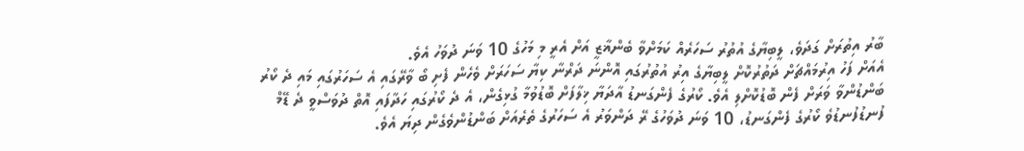ބާރު އިތުރަށް ގަދަވެ، ލީބިޔާގެ އުތުރު ސަހަރެއް ކަމަށްވާ ބެންޣާޒީ އަށް އެރީ މި މަހުގެ 10 ވަނަ ދުވަހު އެވެ.
އެއަށް ފަހު އިރުމައްޗަށް ދަތުރުކޮށް ލީބިޔާގެ އިރު އުތުރުގައި އޮންނަ ދަރްނާ ކިޔާ ސަހަރަށް ވެހެން ފެށި ބޯ ވާރޭގައި އެ ސަހަރުގައި މައި ދެ ކޯރު ބަންޑުންވާ ވަރަށް ފެން ބޮޑުކޮށްލި އެވެ. ކޯރުގެ ފެންގަނޑު އާދަޔާ ޚިލާފަށް ބޮޑުވުމާ ގުޅިގެން، އެ ދެ ކޯރުގައި ހަދާފައި އޮތް ދުވަސްވީ ދެ ޑޭމް ފުނޑުފުނޑުވެ ކޯރުގެ ފެންގަނޑު، 10 ވަނަ ދުވަހުގެ ރޭ ދަންވަރު އެ ސަހަރުގެ ތެރެއަށް ބަންޑުންވެގެން ދިޔަ އެވެ.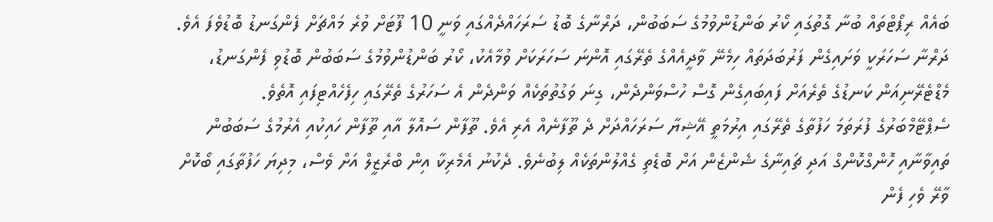ބައެއް ރިޕޯޓްތައް ބުނާ ގޮތުގައި ކޯރު ބަންޑުންވުމުގެ ސަބަބުން، ދަރްނާގެ ބޮޑު ސަރަހައްދެއްގައި ވަނީ 10 ފޫޓަށް ވުރެ މައްޗަށް ފެންގަނޑު ބޮޑުވެފަ އެވެ. ދަރްނާ ސަހަރަކީ ވަށައިގެން ފަރުބަދަތައް ހިމެނޭ ވާދީއެއްގެ ތެރޭގައި އޮންނަ ސަހަރަކަށް ވުމާއެކު، ކޯރު ބަންޑުންވުމުގެ ސަބަބުން ބޮޑުވި ފެންގަނޑު، މެޑްޓެރޭނިއަން ކަނޑުގެ ތެރެއަށް ފައިބައިގެން ގޮސް ހުސްވަންދެން، ގިނަ ވަގުތުތަކެއް ވަންދެން އެ ސަހަރުގެ ތެރޭގައި ހިފެހެއްޓިފައި އޮތެވެ.
ސެޕްޓޭމްބަރުގެ ފުރަތަމަ ހަފުތާގެ ތެރޭގައި އިރުމަތީ އޭޝިޔާ ސަރަހައްދަށް ދެ ތޫފާނެއް އެރި އެވެ. ތޫފާން ސައޮލާ އާއި ތޫފާން ހައިކުއި އެރުމުގެ ސަބަބުން ތައިވާނާއި ހޮންގްކޮންގް އަދި ޗައިނާގެ ޝެންޒެން އަށް ބޮޑެތި ގެއްލުންތަކެއް ލިބުނެވެ. ދެކުނު އެމެރިކާ އިން ބްރެޒީލް އަށް ވެސް، މިދިޔަ ހަފުތާގައި ބޯކޮށް ވާރޭ ވެހި ފެން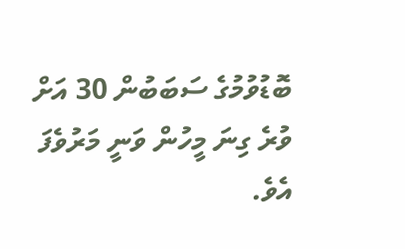ބޮޑުވުމުގެ ސަބަބުން 30 އަށް ވުރެ ގިނަ މީހުން ވަނީ މަރުވެފަ އެވެ.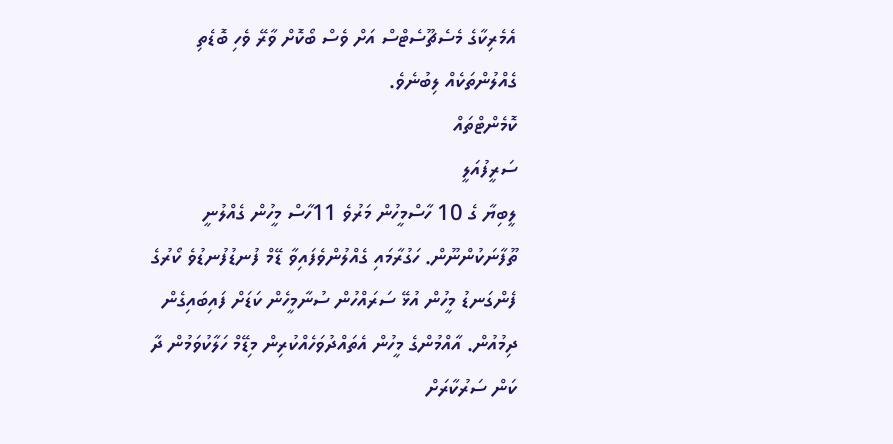އެމެރިކާގެ މެސެޗޫސެޓްސް އަށް ވެސް ބޯކޮށް ވާރޭ ވެހި ބޮޑެތި ގެއްލުންތަކެއް ލިބުނެވެ.
ކޮމެންޓްތައް
ސަރީފުއަލީ
ލީބިޔާ ގެ 10 ހާސްމީހުން މަރުވެ 11ހާސް މީހުން ގެއްލުނީ ތޫފާނަކުންނޫން. ހަގުރާމައި ގެއްލުންވެފައިވާ ޑޭމް ފުނޑުފުނޑުވެ ކޯރުގެ ފެންގަނޑު މީހުން އުޅޭ ސަރައްހުން ސުނާމީހެން ކަޑަށް ފައިބައިގެން ދިމުއުން. އާއްމުންގެ މީހުން އެތައްދުވަހެއްކުރިން މިޑޭމް ހަލާކުވަމުން ދާ ކަން ސަރުކާރަށް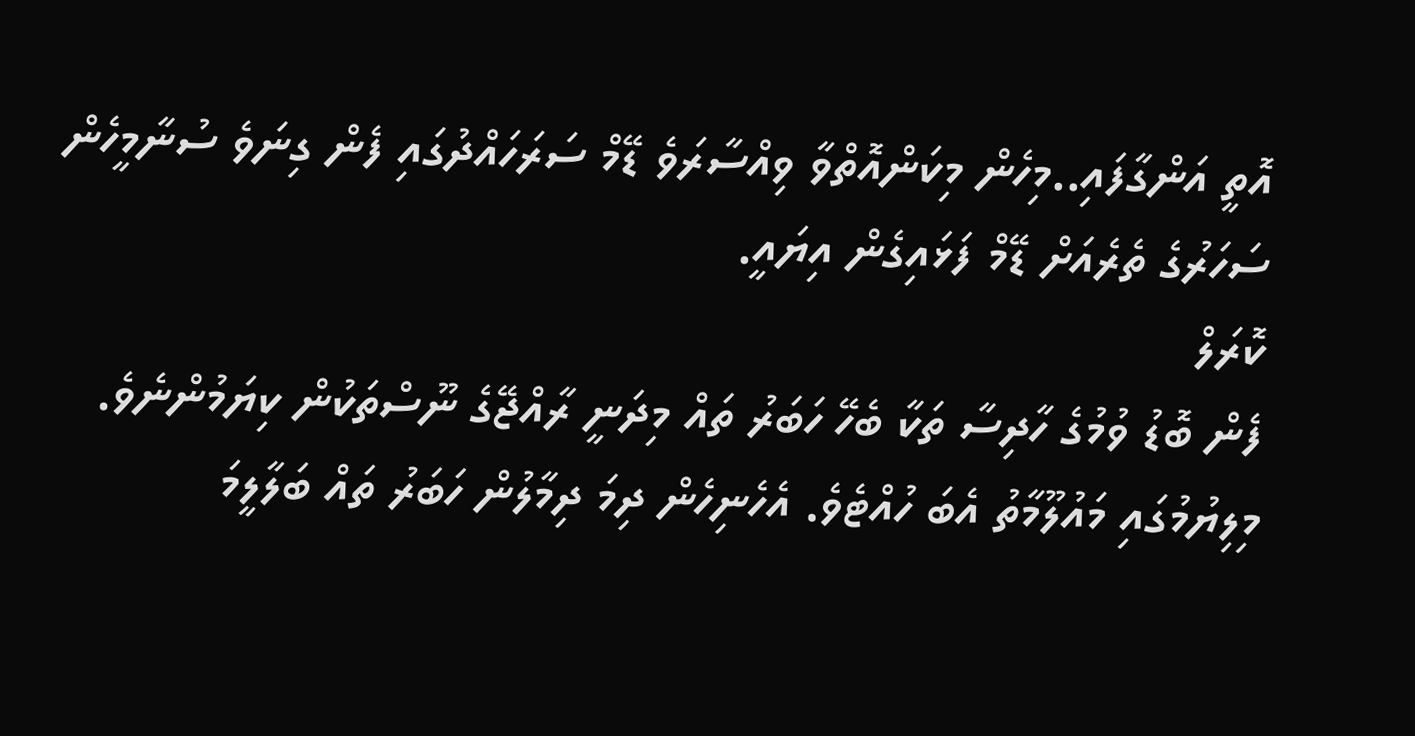އޮތީ އަންގާފައި..މިހެން މިކަންއޮތްވާ ވިއްސާރަވެ ޑޭމް ސަރަހައްދުގައި ފެން ގިނަވެ ސުނާމީހެން ސަހަރުގެ ތެރެއަށް ޑޭމް ފަޅައިގެން އިޔައީ.
ކޮރަލް
ފެން ބޮޑު ވުމުގެ ހާދިސާ ތަކާ ބެހޭ ހަބަރު ތައް މިދަނީ ރާއްޖޭގެ ނޫސްތަކުން ކިޔަމުންނެވެ. މިލިޔުމުގައި މައުލޫމާތު އެބަ ހުއްޓެވެ. އެހެނިހެން ދިމަ ދިމާލުން ހަބަރު ތައް ބަލާލީމަ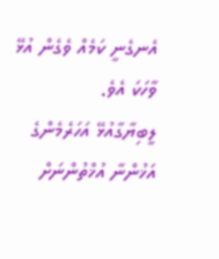އެނގެނީ ކަމެއް ވެގެން އުޅޭ ވާހަކަ އެވެ.
ލީބިޔާގާއުޅޭ އަހަރެމެންގެ އަޚުންނާ އުޚްތުންނަށް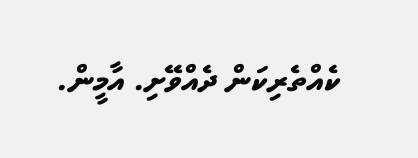ކެއްތެރިކަން ދެއްވޭށި. އާމީން.